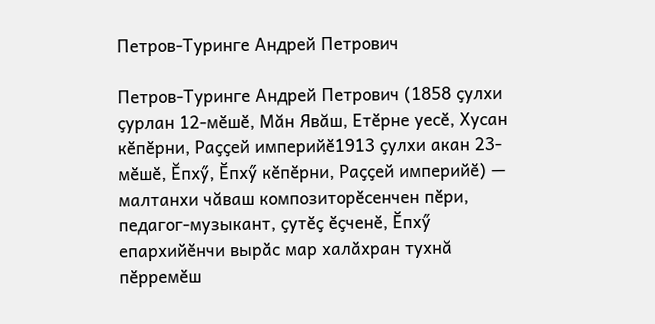Петров-Туринге Андрей Петрович

Петров-Туринге Андрей Петрович (1858 ҫулхи ҫурлан 12-мӗшӗ, Мăн Явăш, Етӗрне уесӗ, Хусан кӗпӗрни, Раҫҫей империйӗ1913 ҫулхи акан 23-мӗшӗ, Ĕпхӳ, Ӗпхӳ кӗпӗрни, Раҫҫей империйӗ) — малтанхи чăваш композиторӗсенчен пӗри, педагог-музыкант, ҫутӗҫ ӗҫченӗ, Ӗпхӳ епархийӗнчи вырӑс мар халӑхран тухнă пӗрремӗш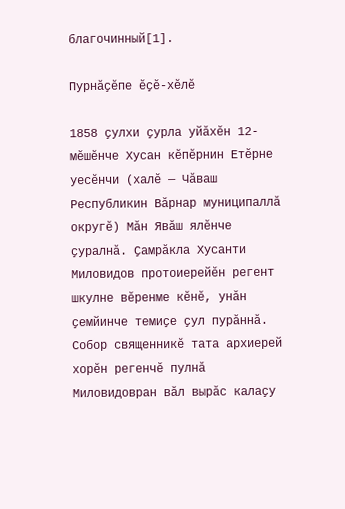благочинный[1].

Пурнӑҫӗпе ӗҫӗ-хӗлӗ

1858 ҫулхи ҫурла уйӑхӗн 12-мӗшӗнче Хусан кӗпӗрнин Етӗрне уесӗнчи (халӗ — Чӑваш Республикин Вӑрнар муниципаллӑ округӗ) Мӑн Явӑш ялӗнче ҫуралнă. Ҫамрăкла Хусанти Миловидов протоиерейӗн регент шкулне вӗренме кӗнӗ, унăн ҫемйинче темиҫе ҫул пурăннă. Собор священникӗ тата архиерей хорӗн регенчӗ пулнӑ Миловидовран вăл вырăс калаҫу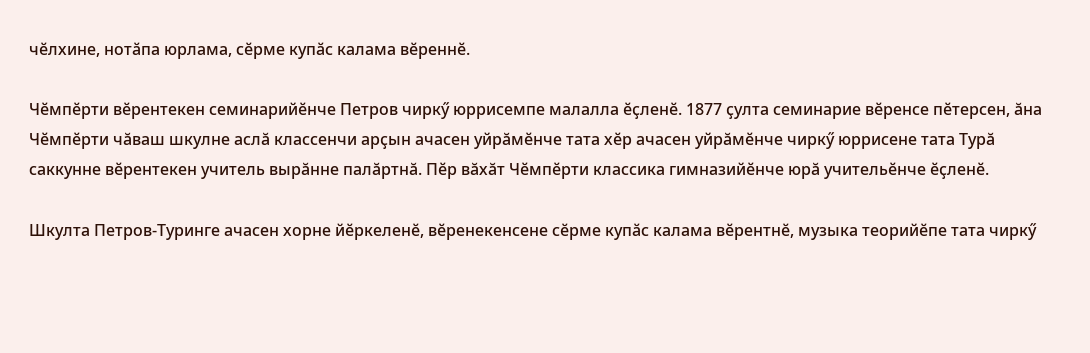чӗлхине, нотӑпа юрлама, сӗрме купӑс калама вӗреннӗ.

Чӗмпӗрти вӗрентекен семинарийӗнче Петров чиркӳ юррисемпе малалла ӗҫленӗ. 1877 ҫулта семинарие вӗренсе пӗтерсен, ăна Чӗмпӗрти чăваш шкулне аслă классенчи арҫын ачасен уйрăмӗнче тата хӗр ачасен уйрăмӗнче чиркӳ юррисене тата Турă саккунне вӗрентекен учитель вырăнне палăртнă. Пӗр вăхăт Чӗмпӗрти классика гимназийӗнче юрă учительӗнче ӗҫленӗ.

Шкулта Петров-Туринге ачасен хорне йӗркеленӗ, вӗренекенсене сӗрме купӑс калама вӗрентнӗ, музыка теорийӗпе тата чиркӳ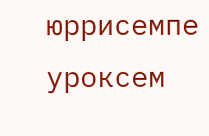юррисемпе уроксем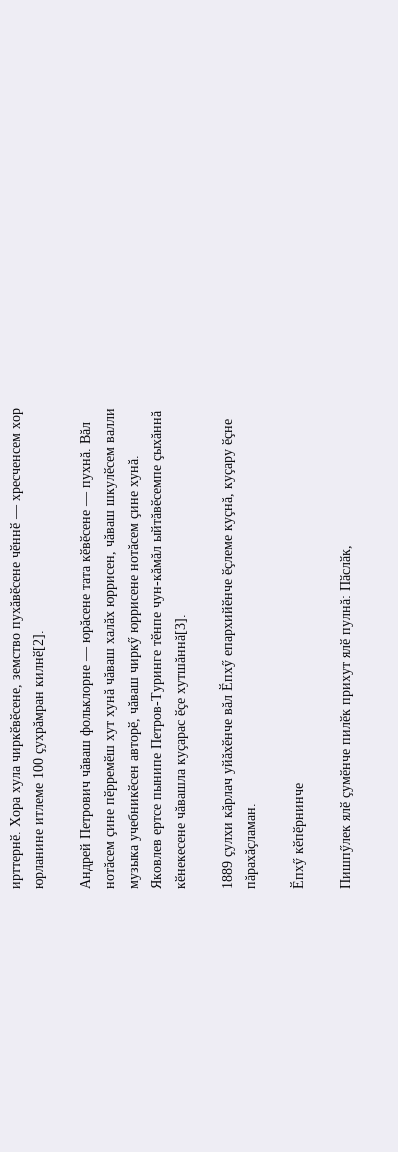ирттернӗ. Хора хула чиркӗвӗсене, земство пухăвӗсене чӗннӗ — хресченсем хор юрланине итлеме 100 ҫухрăмран килнӗ[2].

Андрей Петрович чăваш фольклорне — юрăсене тата кӗвӗсене — пухнă. Вăл нотăсем ҫине пӗрремӗш хут хунă чăваш халăх юррисен, чăваш шкулӗсем валли музыка учебникӗсен авторӗ, чăваш чиркӳ юррисене нотăсем ҫине хунă. Яковлев ертсе пынипе Петров-Туринге тӗнпе чун-кăмăл ыйтăвӗсемпе ҫыхăннă кӗнекесене чăвашла куҫарас ӗҫе хутшăннă[3].

1889 ҫулхи кăрлач уйăхӗнче вăл Ӗпхӳ епархийӗнче ӗҫлеме куҫнă, куҫару ӗҫне пăрахăҫламан.

Ӗпхӳ кӗпӗрнинче

Пишпӳлек ялӗ ҫумӗнче пилӗк прихут ялӗ пулнă: Пӑслӑк,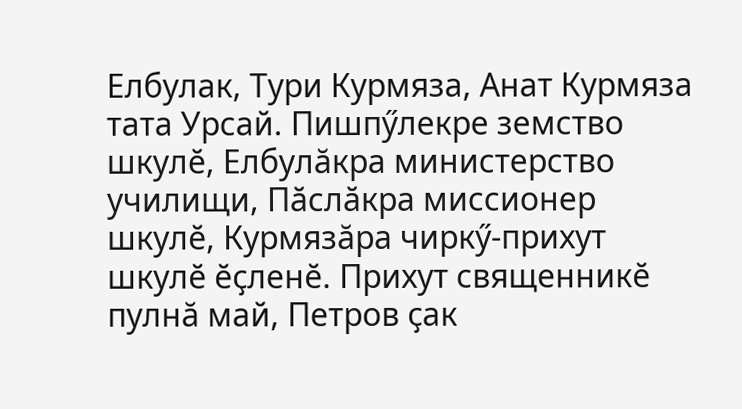Елбулак, Тури Курмяза, Анат Курмяза тата Урсай. Пишпӳлекре земство шкулӗ, Елбулăкра министерство училищи, Пӑслӑкра миссионер шкулӗ, Курмязăра чиркӳ-прихут шкулӗ ӗҫленӗ. Прихут священникӗ пулнă май, Петров ҫак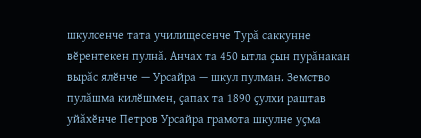шкулсенче тата училищесенче Турă саккунне вӗрентекен пулнă. Анчах та 450 ытла ҫын пурăнакан вырăс ялӗнче — Урсайра — шкул пулман. Земство пулăшма килӗшмен, ҫапах та 1890 ҫулхи раштав уйăхӗнче Петров Урсайра грамота шкулне уҫма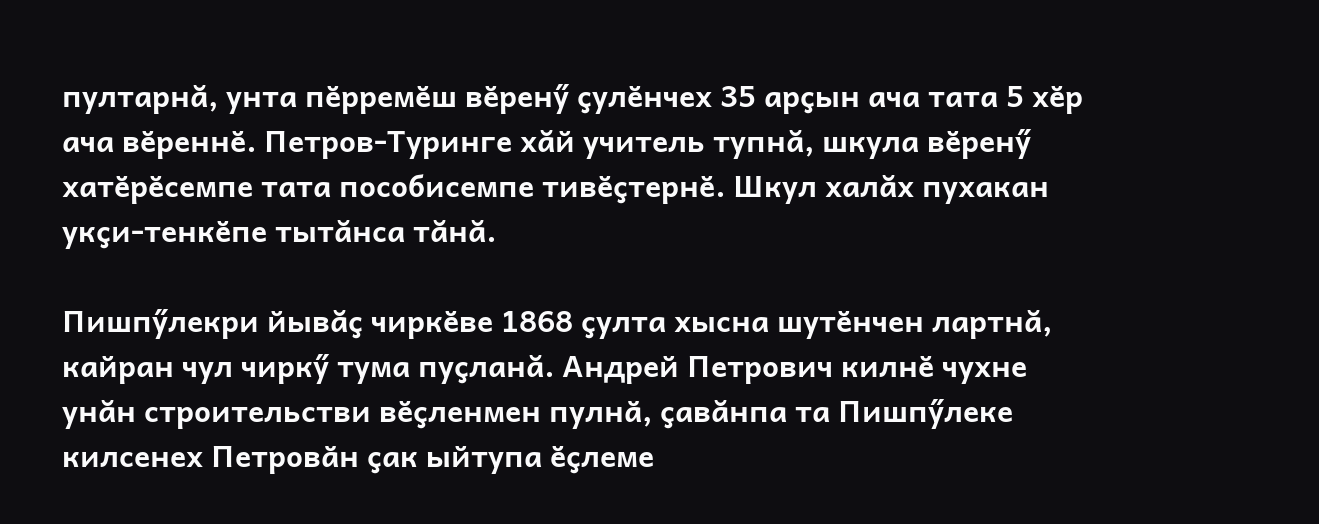пултарнă, унта пӗрремӗш вӗренӳ ҫулӗнчех 35 арҫын ача тата 5 хӗр ача вӗреннӗ. Петров-Туринге хăй учитель тупнă, шкула вӗренӳ хатӗрӗсемпе тата пособисемпе тивӗҫтернӗ. Шкул халăх пухакан укҫи-тенкӗпе тытăнса тăнă.

Пишпӳлекри йывăҫ чиркӗве 1868 ҫулта хысна шутӗнчен лартнă, кайран чул чиркӳ тума пуҫланă. Андрей Петрович килнӗ чухне унăн строительстви вӗҫленмен пулнӑ, ҫавăнпа та Пишпӳлеке килсенех Петровӑн ҫак ыйтупа ӗҫлеме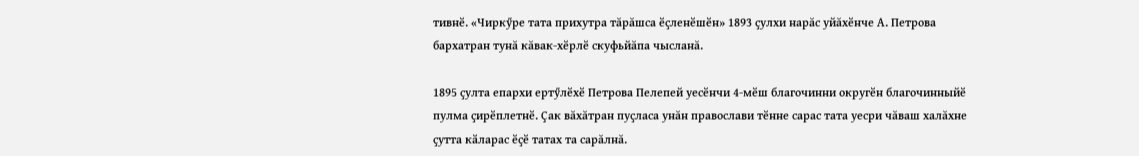тивнӗ. «Чиркӳре тата прихутра тăрăшса ӗҫленӗшӗн» 1893 ҫулхи нарăс уйăхӗнче А. Петрова бархатран тунă кăвак-хӗрлӗ скуфьйăпа чысланă.

1895 ҫулта епархи ертӳлӗхӗ Петрова Пелепей уесӗнчи 4-мӗш благочинни округӗн благочинныйӗ пулма ҫирӗплетнӗ. Ҫак вăхăтран пуҫласа унăн православи тӗнне сарас тата уесри чăваш халăхне ҫутта кӑларас ӗҫӗ татах та сарăлнă.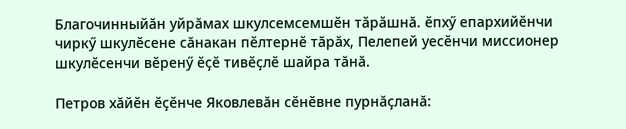Благочинныйăн уйрăмах шкулсемсемшӗн тӑрӑшнă. ӗпхӳ епархийӗнчи чиркӳ шкулӗсене сăнакан пӗлтернӗ тăрăх, Пелепей уесӗнчи миссионер шкулӗсенчи вӗренӳ ӗҫӗ тивӗҫлӗ шайра тăнă.

Петров хăйӗн ӗҫӗнче Яковлевăн сӗнӗвне пурнăҫланă: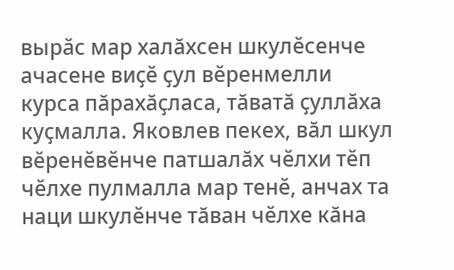вырӑс мар халăхсен шкулӗсенче ачасене виҫӗ ҫул вӗренмелли курса пăрахăҫласа, тăватă ҫуллăха куҫмалла. Яковлев пекех, вăл шкул вӗренӗвӗнче патшалăх чӗлхи тӗп чӗлхе пулмалла мар тенӗ, анчах та наци шкулӗнче тăван чӗлхе кăна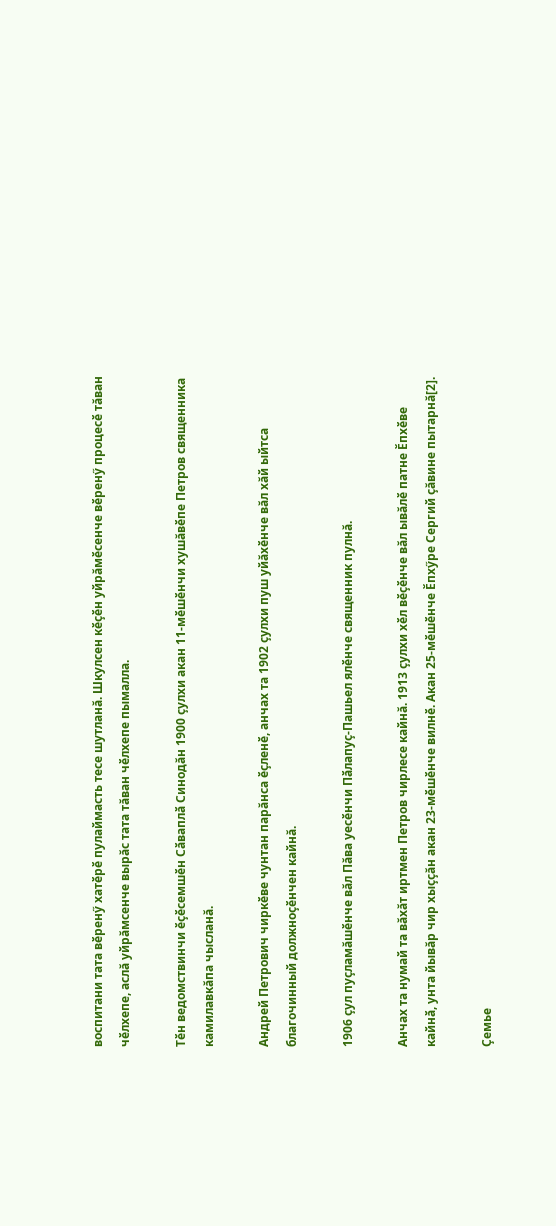воспитани тата вӗренӳ хатӗрӗ пулаймасть тесе шутланă. Шкулсен кӗҫӗн уйрăмӗсенче вӗренӳ процесӗ тăван чӗлхепе, аслă уйрăмсенче вырăс тата тăван чӗлхепе пымалла.

Тӗн ведомствинчи ӗҫӗсемшӗн Сӑваплӑ Синодăн 1900 ҫулхи акан 11-мӗшӗнчи хушăвӗпе Петров священника камилавкăпа чысланă.

Андрей Петрович чиркӗве чунтан парăнса ӗҫленӗ, анчах та 1902 ҫулхи пуш уйăхӗнче вăл хăй ыйтса благочинный должноҫӗнчен кайнă.

1906 ҫул пуҫламăшӗнче вăл Пăва уесӗнчи Пӑлапуҫ-Пашьел ялӗнче священник пулнă.

Анчах та нумай та вăхăт иртмен Петров чирлесе кайнă. 1913 ҫулхи хӗл вӗҫӗнче вăл ывăлӗ патне Ӗпхӗве кайнӑ, унта йывăр чир хыҫҫăн акан 23-мӗшӗнче вилнӗ. Акан 25-мӗшӗнче Ӗпхӳре Сергий ҫăвине пытарнă[2].

Ҫемье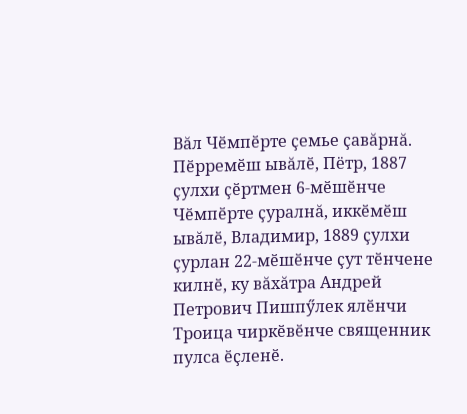Вăл Чӗмпӗрте ҫемье ҫавăрнă. Пӗрремӗш ывăлӗ, Пётр, 1887 ҫулхи ҫӗртмен 6-мӗшӗнче Чӗмпӗрте ҫуралнă, иккӗмӗш ывăлӗ, Владимир, 1889 ҫулхи ҫурлан 22-мӗшӗнче ҫут тӗнчене килнӗ, ку вăхăтра Андрей Петрович Пишпӳлек ялӗнчи Троица чиркӗвӗнче священник пулса ӗҫленӗ.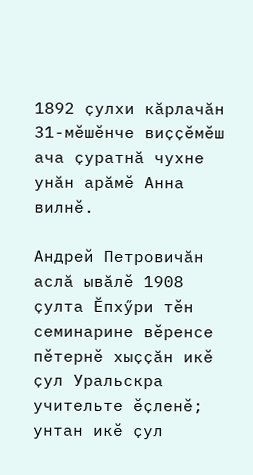1892 ҫулхи кăрлачăн 31-мӗшӗнче виҫҫӗмӗш ача ҫуратнă чухне унăн арăмӗ Анна вилнӗ.

Андрей Петровичăн аслă ывăлӗ 1908 ҫулта Ӗпхӳри тӗн семинарине вӗренсе пӗтернӗ хыҫҫăн икӗ ҫул Уральскра учительте ӗҫленӗ; унтан икӗ ҫул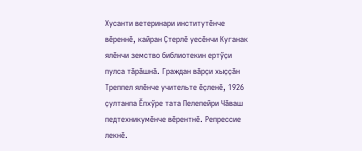Хусанти ветеринари институтӗнче вӗреннӗ, кайран Ҫтерлӗ уесӗнчи Куганак ялӗнчи земство библиотекин ертӳҫи пулса тӑрӑшнă. Граждан вăрҫи хыҫҫăн Треппел ялӗнче учительте ӗҫленӗ, 1926 ҫултанпа Ӗпхӳре тата Пелепейри Чăваш педтехникумӗнче вӗрентнӗ. Репрессие лекнӗ.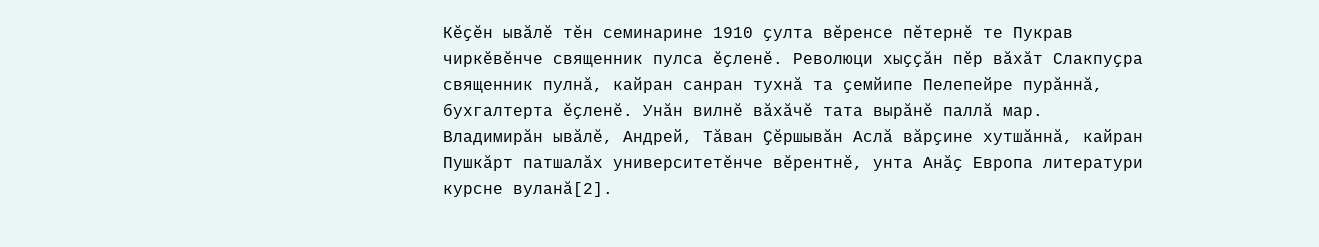Кӗҫӗн ывăлӗ тӗн семинарине 1910 ҫулта вӗренсе пӗтернӗ те Пукрав чиркӗвӗнче священник пулса ӗҫленӗ. Революци хыҫҫăн пӗр вăхăт Слакпуҫра священник пулнă, кайран санран тухнӑ та ҫемйипе Пелепейре пурăннă, бухгалтерта ӗҫленӗ. Унăн вилнӗ вăхăчӗ тата вырăнӗ паллă мар. Владимирăн ывăлӗ, Андрей, Тăван Ҫӗршывӑн Аслă вăрҫине хутшăннă, кайран Пушкӑрт патшалăх университетӗнче вӗрентнӗ, унта Анăҫ Европа литератури курсне вуланă[2].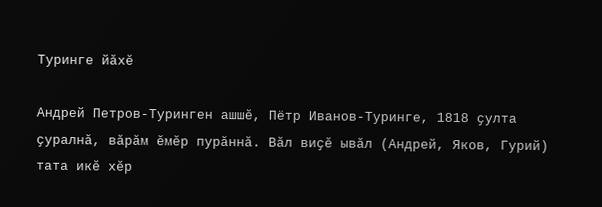Туринге йӑхӗ

Андрей Петров-Туринген ашшӗ, Пётр Иванов-Туринге, 1818 ҫулта ҫуралнă, вăрăм ӗмӗр пурăннă. Вăл виҫӗ ывăл (Андрей, Яков, Гурий) тата икӗ хӗр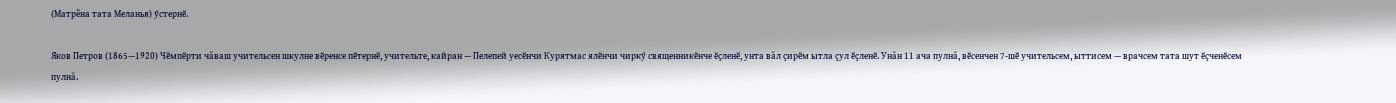(Матрёна тата Меланья) ӳстернӗ.

Яков Петров (1865—1920) Чӗмпӗрти чăваш учительсен шкулне вӗренсе пӗтернӗ, учительте, кайран — Пелепей уесӗнчи Курятмас ялӗнчи чиркӳ священникӗнче ӗҫленӗ, унта вăл ҫирӗм ытла ҫул ӗҫленӗ. Унăн 11 ача пулнă, вӗсенчен 7-шӗ учительсем, ыттисем — врачсем тата шут ӗҫченӗсем пулнă.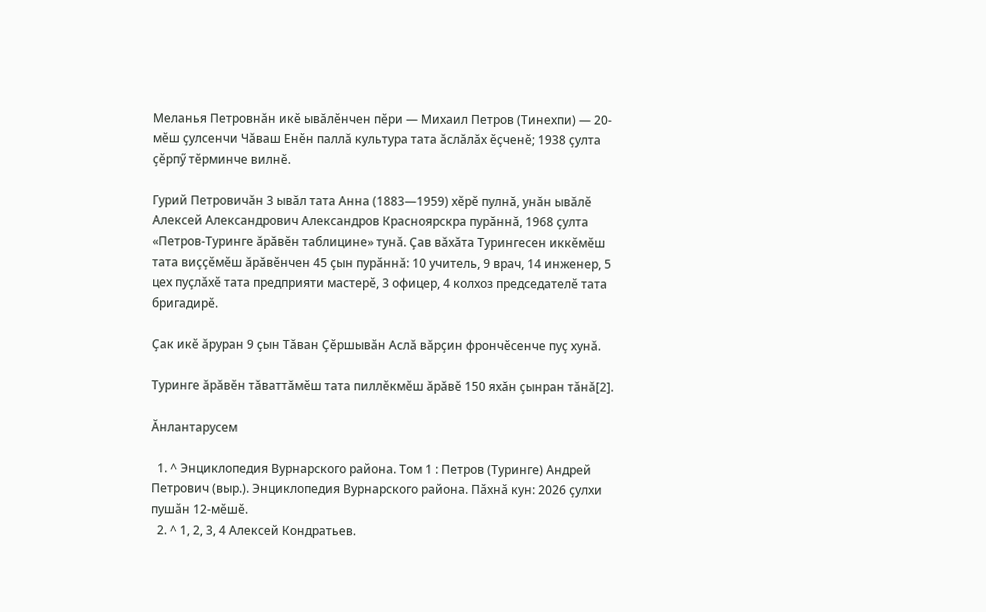Меланья Петровнăн икӗ ывăлӗнчен пӗри — Михаил Петров (Тинехпи) — 20-мӗш ҫулсенчи Чăваш Енӗн паллă культура тата ăслăлăх ӗҫченӗ; 1938 ҫулта ҫӗрпӳ тӗрминче вилнӗ.

Гурий Петровичăн 3 ывăл тата Анна (1883—1959) хӗрӗ пулнă, унăн ывăлӗ Алексей Александрович Александров Красноярскра пурăннă, 1968 ҫулта «Петров-Туринге ăрăвӗн таблицине» тунă. Ҫав вăхăта Турингесен иккӗмӗш тата виҫҫӗмӗш ăрăвӗнчен 45 ҫын пурӑннă: 10 учитель, 9 врач, 14 инженер, 5 цех пуҫлăхӗ тата предприяти мастерӗ, 3 офицер, 4 колхоз председателӗ тата бригадирӗ.

Ҫак икӗ ăруран 9 ҫын Тăван Ҫӗршывӑн Аслă вăрҫин фрончӗсенче пуҫ хунă.

Туринге ăрăвӗн тăваттăмӗш тата пиллӗкмӗш ăрăвӗ 150 яхăн ҫынран тăнă[2].

Ӑнлантарусем

  1. ^ Энциклопедия Вурнарского района. Том 1 : Петров (Туринге) Андрей Петрович (выр.). Энциклопедия Вурнарского района. Пӑхнӑ кун: 2026 ҫулхи пушӑн 12-мӗшӗ.
  2. ^ 1, 2, 3, 4 Алексей Кондратьев.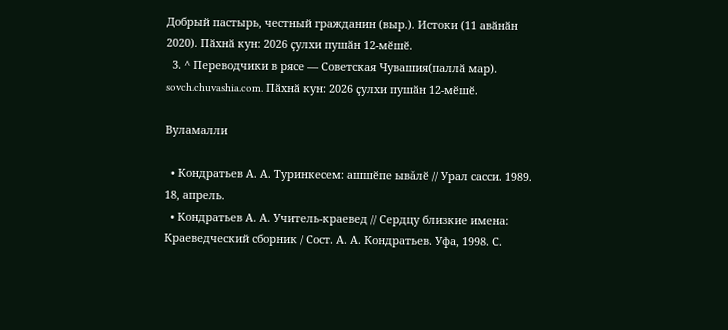Добрый пастырь, честный гражданин (выр.). Истоки (11 авӑнӑн 2020). Пӑхнӑ кун: 2026 ҫулхи пушӑн 12-мӗшӗ.
  3. ^ Переводчики в рясе — Советская Чувашия(паллӑ мар). sovch.chuvashia.com. Пӑхнӑ кун: 2026 ҫулхи пушӑн 12-мӗшӗ.

Вуламалли

  • Кондратьев А. А. Туринкесем: ашшӗпе ывăлӗ // Урал сасси. 1989. 18, апрель.
  • Кондратьев А. А. Учитель-краевед // Сердцу близкие имена: Краеведческий сборник / Сост. А. А. Кондратьев. Уфа, 1998. С.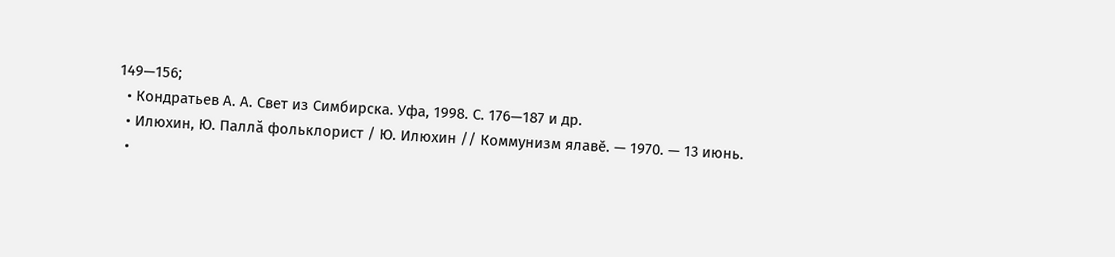149—156;
  • Кондратьев А. А. Свет из Симбирска. Уфа, 1998. С. 176—187 и др.
  • Илюхин, Ю. Паллă фольклорист / Ю. Илюхин // Коммунизм ялавӗ. — 1970. — 13 июнь.
  •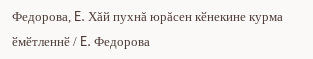Федорова, E. Хăй пухнă юрăсен кӗнекине курма ӗмӗтленнӗ / E. Федорова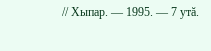// Хыпар. — 1995. — 7 утă.